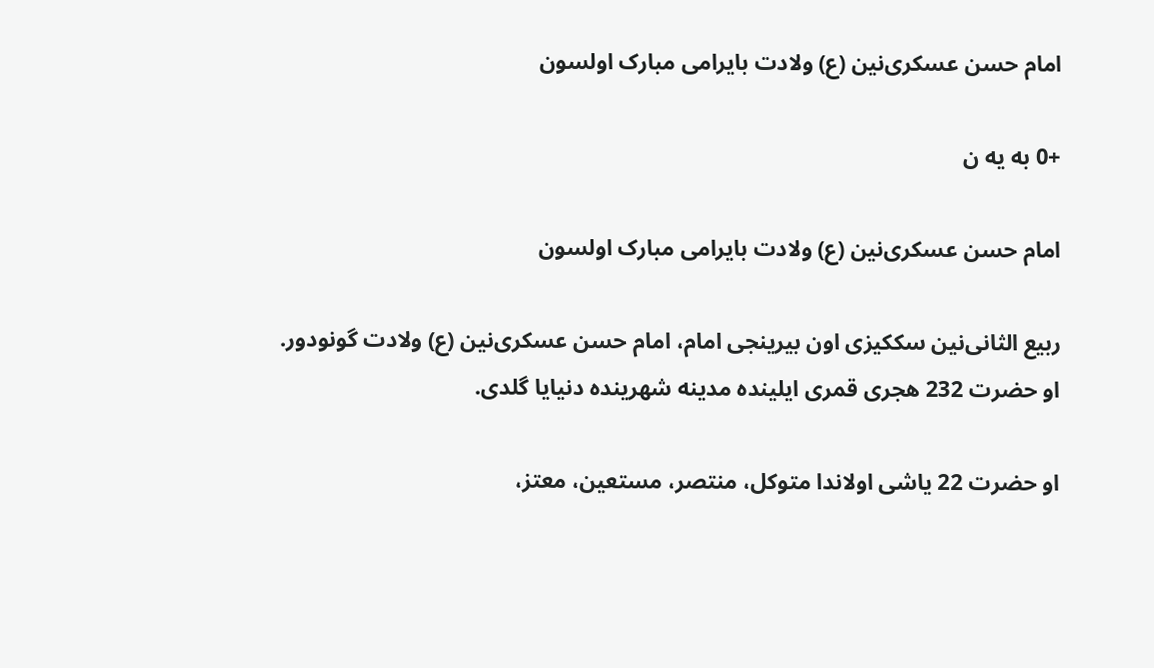امام حسن عسکری‌نین (ع) ولادت بایرامی مبارک اولسون

+0 به یه ن

امام حسن عسکری‌نین (ع) ولادت بایرامی مبارک اولسون

ربیع الثانی‌نین سککیزی اون بیرینجی امام، امام حسن عسکری‌نین (ع) ولادت گونودور. او حضرت 232 هجری قمری ایلینده مدینه شهرینده دنیایا گلدی.

او حضرت 22 یاشی اولاندا متوکل، منتصر، مستعین، معتز،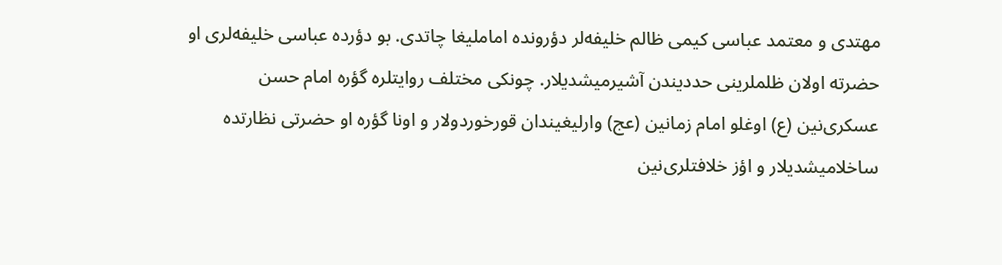مهتدی و معتمد عباسی کیمی ظالم خلیفه‌لر دؤرونده اماملیغا چاتدی. بو دؤرده عباسی خلیفه‌لری او حضرته اولان ظلملرینی حددیندن آشیرمیشدیلار. چونکی مختلف روایتلره گؤره امام حسن عسکری‌نین (ع) اوغلو امام زمانین (عج) وارلیغیندان قورخوردولار و اونا گؤره او حضرتی نظارتده ساخلامیشدیلار و اؤز خلافتلری‌نین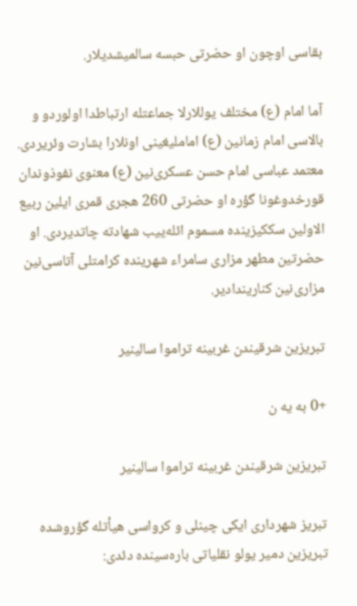بقاسی اوچون او حضرتی حبسه سالمیشدیلار.

آما امام (ع) مختلف یوللارلا جماعتله ارتباطدا اولوردو و بالاسی امام زمانین (ع) اماملیغینی اونلارا بشارت وئریردی. معتمد عباسی امام حسن عسکری‌نین (ع) معنوی نفوذوندان قورخدوغونا گؤره او حضرتی 260 هجری قمری ایلین ربیع الاولین سککیزینده مسموم ائله‌ییب شهادته چاتدیردی. او حضرتین مطهر مزاری سامراء شهرینده کرامتلی آتاسی‌نین مزاری‌نین کناریندادیر.

تبریزین شرقیندن غربینه تراموا سالینیر

+0 به یه ن

تبریزین شرقیندن غربینه تراموا سالینیر

تبریز شهرداری ایکی چینلی و کرواسی هیأتله گؤروشده تبریزین دمیر یولو نقلیاتی باره‌سینده دئدی: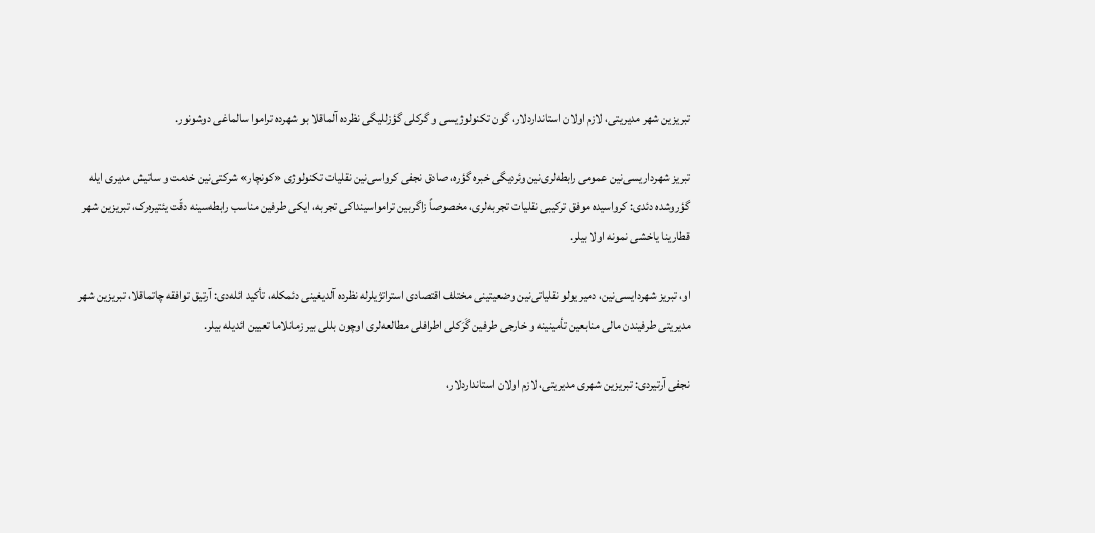تبریزین شهر مدیریتی، لازم اولان استانداردلار، گون تکنولوژیسی و گرکلی گؤزللیگی نظرده آلماقلا بو شهرده تراموا سالماغی دوشونور.

تبریز شهرداریسی‌نین عمومی رابطه‌لری‌نین وئردیگی خبره گؤره، صادق نجفی کرواسی‌نین نقلیات تکنولوژی «کونچار» شرکتی‌نین خدمت و ساتیش مدیری ایله گؤروشده دئدی: کرواسیده موفق ترکیبی نقلیات تجربه‌لری، مخصوصاً زاگربین ترامواسینداکی تجربه، ایکی طرفین مناسب رابطه‌سینه دقّت یئتیره‌رک، تبریزین شهر قطارینا یاخشی نمونه اولا بیلر.

او، تبریز شهردایسی‌نین، دمیر یولو نقلیاتی‌نین وضعیتینی مختلف اقتصادی استراتژیلرله نظرده آلدیغینی دئمکله، تأکید ائله‌دی: آرتیق توافقه چاتماقلا، تبریزین شهر مدیریتی طرفیندن مالی منابعین تأمینینه و خارجی طرفین گَرَکلی اطرافلی مطالعه‌لری اوچون بللی بیر زمانلاما تعیین ائدیله بیلر.

نجفی آرتیردی: تبریزین شهری مدیریتی، لازم اولان استانداردلار،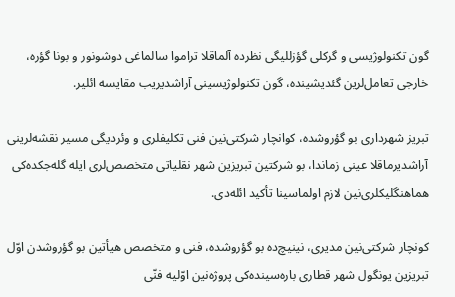گون تکنولوژیسی و گرکلی گؤزللیگی نظرده آلماقلا تراموا سالماغی دوشونور و بونا گؤره، خارجی تعامل‌لرین گئدیشینده، گون تکنولوژیسینی آراشدیریب مقایسه ائلیر.

تبریز شهرداری بو گؤروشده، کوانچار شرکتی‌نین فنی تکلیفلری و وئردیگی مسیر نقشه‌لرینی آراشدیرماقلا عینی زماندا، بو شرکتین تبریزین شهر نقلیاتی متخصص‌لری ایله گله‌جکده‌کی هماهنگلیکلری‌نین لازم اولماسینا تأکید ائله‌دی.

کونچار شرکتی‌نین مدیری، نینیچ‌ده بو گؤروشده، فنی و متخصص هیأتین بو گؤروشدن اوّل تبریزین یونگول شهر قطاری باره‌سینده‌کی پروژه‌نین اوّلیه فنّی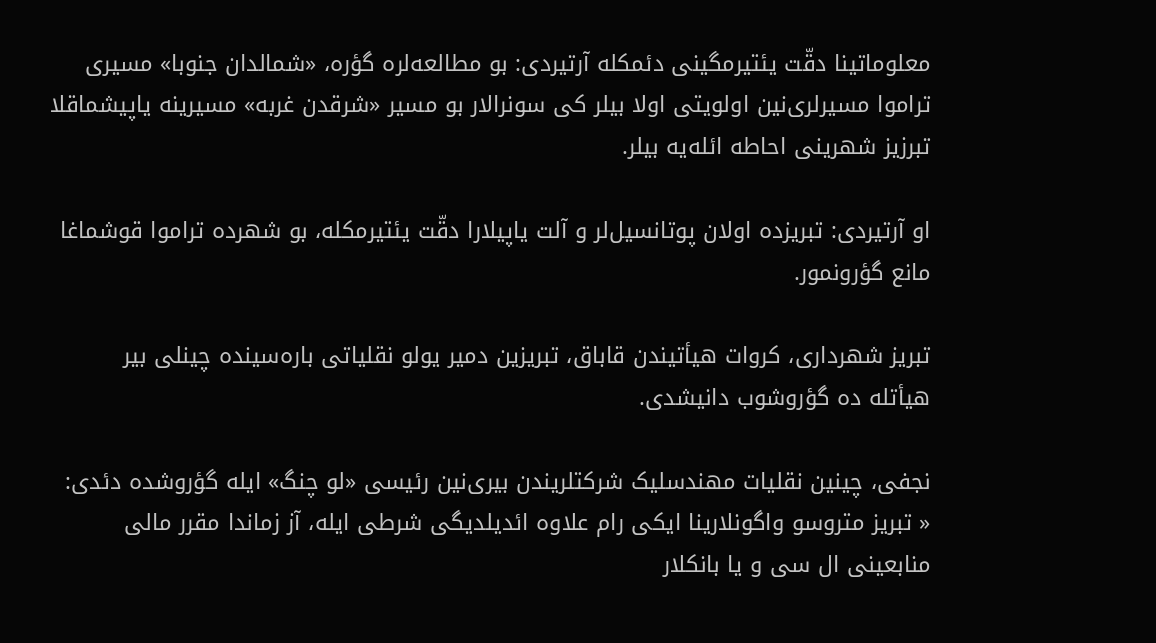معلوماتینا دقّت یئتیرمگینی دئمکله آرتیردی: بو مطالعه‌لره گؤره، «شمالدان جنوبا» مسیری تراموا مسیرلری‌نین اولویتی اولا بیلر کی سونرالار بو مسیر «شرقدن غربه» مسیرینه یاپیشماقلا تبرزیز شهرینی احاطه ائله‌یه بیلر.

او آرتیردی: تبریزده اولان پوتانسیل‌لر و آلت یاپیلارا دقّت یئتیرمکله، بو شهرده تراموا قوشماغا مانع گؤرونمور.

تبریز شهرداری، کروات هیأتیندن قاباق، تبریزین دمیر یولو نقلیاتی باره‌سینده چینلی بیر هیأتله ‌ده گؤروشوب دانیشدی.

نجفی، چینین نقلیات مهندسلیک شرکتلریندن بیری‌نین رئیسی «لو چنگ» ایله گؤروشده دئدی: « تبریز متروسو واگونلارینا ایکی رام علاوه ائدیلدیگی شرطی ایله، آز زماندا مقرر مالی منابعینی ال سی و یا بانکلار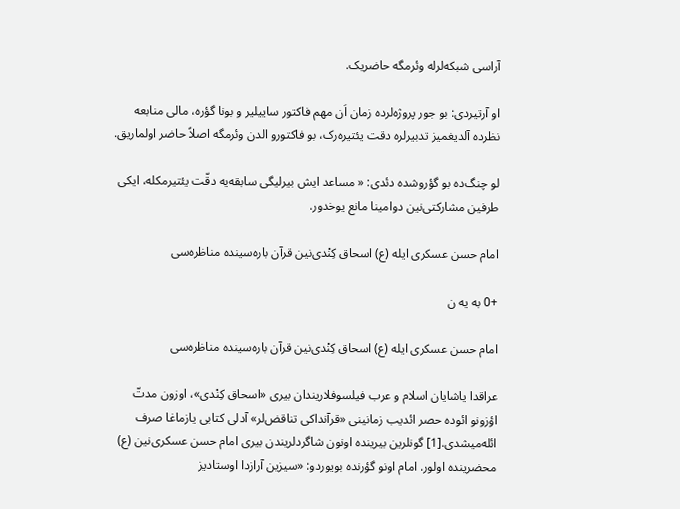آراسی شبکه‌لرله وئرمگه حاضریک.

او آرتیردی: بو جور پروژه‌لرده زمان اَن مهم فاکتور ساییلیر و بونا گؤره، مالی منابعه نظرده آلدیغمیز تدبیرلره دقت یئتیره‌رک، بو فاکتورو الدن وئرمگه اصلاً حاضر اولماریق.

لو چنگ‌ده بو گؤروشده دئدی: « مساعد ایش بیرلیگی سابقه‌یه دقّت یئتیرمکله، ایکی طرفین مشارکتی‌نین دوامینا مانع یوخدور.

امام حسن عسکری‌ ایله (ع) اسحاق کِنْدی‌نین قرآن باره‌سینده مناظره‌سی

+0 به یه ن

امام حسن عسکری‌ ایله (ع) اسحاق کِنْدی‌نین قرآن باره‌سینده مناظره‌سی

عراقدا یاشایان اسلام و عرب فیلسوفلاریندان بیری «اسحاق کِنْدى»، اوزون مدتّ اؤزونو ائوده حصر ائدیب زمانینی «قرآنداکی تناقض‌لر» آدلی کتابی یازماغا صرف ائله‌میشدی.[1] گونلرین بیرینده اونون شاگردلریندن بیری امام حسن عسکری‌نین (ع) محضرینده اولور. امام اونو گؤرنده بویوردو: «سیزین آرازدا اوستادیز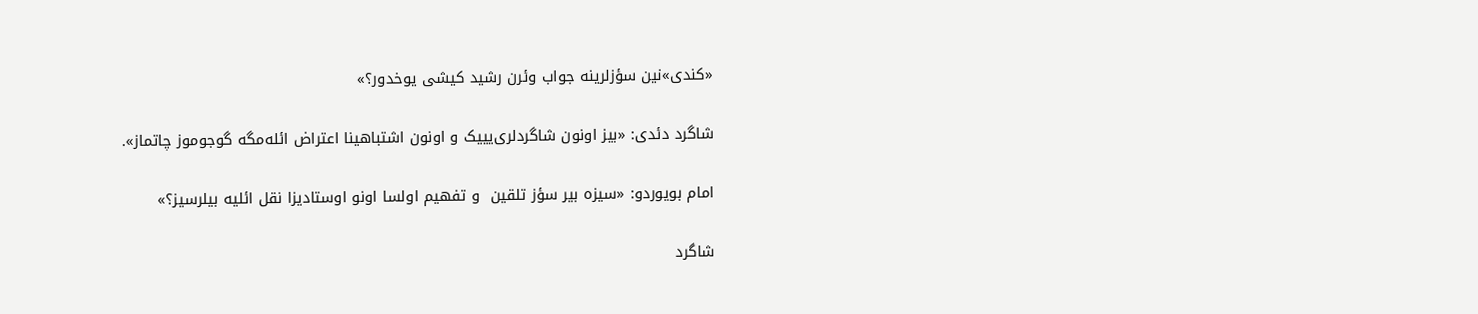«کندی»نین سؤزلرینه جواب وئرن رشید کیشی یوخدور؟»

شاگرد دئدی: «بیز اونون شاگردلری‌یییک و اونون اشتباهینا اعتراض ائله‌مگه گوجوموز چاتماز».

امام بویوردو: «سیزه بیر سؤز تلقین  و تفهیم اولسا اونو اوستادیزا نقل ائلیه‌ بیلرسیز؟»

شاگرد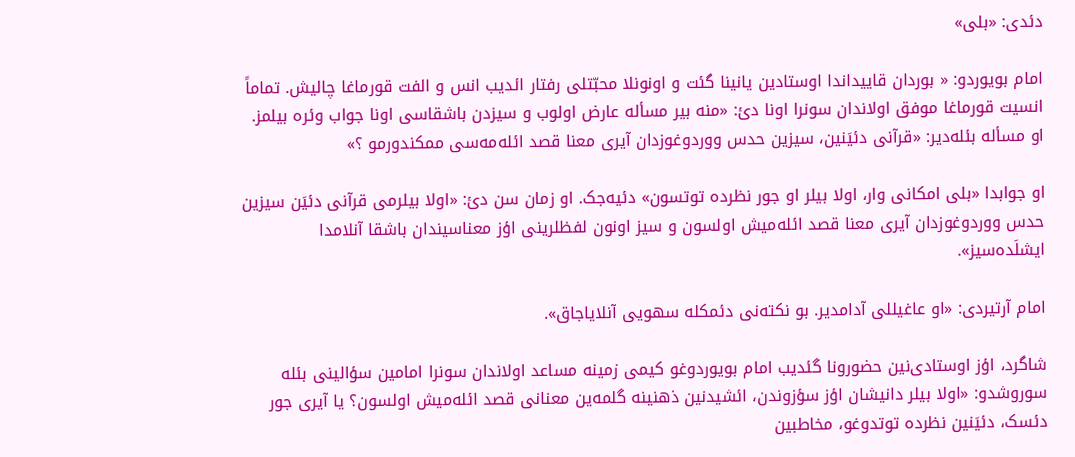دئدی: «بلی»

امام بویوردو: « بوردان قاییداندا اوستادین یانینا گئت و اونونلا محبّتلی رفتار ائدیب انس و الفت قورماغا چالیش. تماماً انسیت قورماغا موفق اولاندان سونرا اونا دئ: «منه بیر مسأله عارض اولوب و سیزدن باشقاسی اونا جواب وئره بیلمز. او مسأله بئله‌دیر: «قرآنی دئیَنین، سیزین حدس ووردوغوزدان آیری معنا قصد ائله‌مه‌سی ممکندورمو ؟»

او جوابدا «بلی امکانی وار، اولا بیلر او جور نظرده توتسون» دئیه‌جک. او زمان سن دئ: «اولا بیلرمی قرآنی دئیَن سیزین حدس ووردوغوزدان آیری معنا قصد ائله‌میش اولسون و سیز اونون لفظلرینی اؤز معناسیندان باشقا آنلامدا ایشلَده‌سیز».

امام آرتیردی: «او عاغیللی آدامدیر. بو نکته‌نی دئمکله سهویی آنلایاجاق».

شاگرد، اؤز اوستادی‌نین حضورونا گئدیب امام بویوردوغو کیمی زمینه مساعد اولاندان سونرا امامین سؤالینی بئله سوروشدو: «اولا بیلر دانیشان اؤز سؤزوندن، ائشیدنین ذهنینه گلمه‌ین معنانی قصد ائله‌میش اولسون؟ یا آیری جور دئسک، دئیَنین نظرده توتدوغو، مخاطبین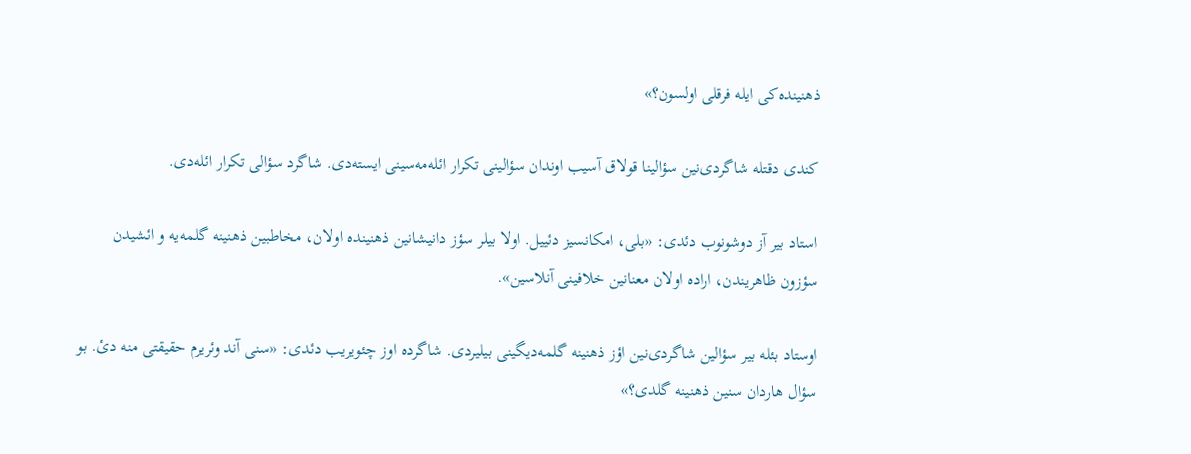ذهنینده‌کی ایله فرقلی اولسون؟»

کندی دقتله شاگردی‌نین سؤالینا قولاق آسیب اوندان سؤالینی تکرار ائله‌مه‌سینی ایسته‌دی. شاگرد سؤالی تکرار ائله‌دی.

استاد بیر آز دوشونوب دئدی: «بلی، امکانسیز دئییل. اولا بیلر سؤز دانیشانین ذهنینده اولان، مخاطبین ذهنینه گلمه‌یه و ائشیدن سؤزون ظاهریندن، اراده اولان معنانین خلافینی آنلاسین».

اوستاد بئله بیر سؤالین شاگردی‌نین اؤز ذهنینه گلمه‌دیگینی بیلیردی. شاگرده اوز چئویریب دئدی: «سنی آند وئریرم حقیقتی منه دئ. بو سؤال هاردان سنین ذهنینه گلدی؟»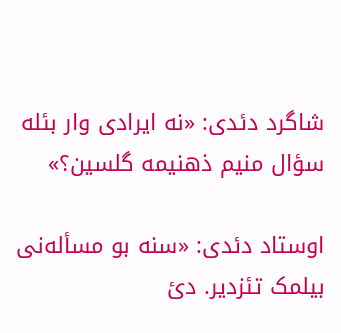شاگرد دئدی: «نه ایرادی وار بئله سؤال منیم ذهنیمه گلسین؟»

اوستاد دئدی: «سنه بو مسأله‌نی بیلمک تئزدیر. دئ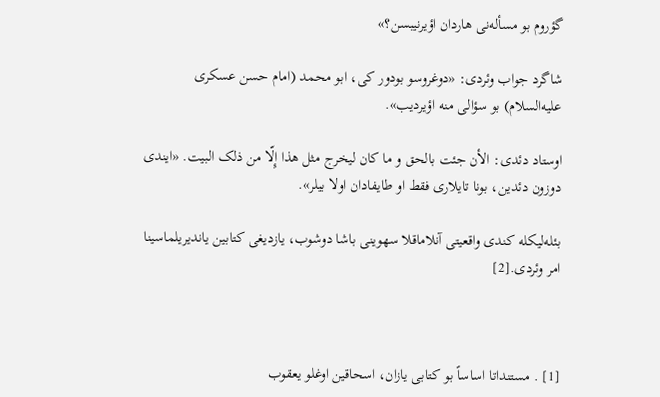گؤروم بو مسأله‌نی هاردان اؤیرنیبسن؟»

شاگرد جواب وئردی: «دوغروسو بودور کی، ابو محمد (امام حسن عسکری علیه‌السلام) بو سؤالی منه اؤیردیب».

اوستاد دئدی: الأن جئت بالحق و ما کان لیخرج مثل هذا إِلّا من ذلک البیت. «ایندی دوزون دئدین، بونا تایلاری فقط او طایفادان اولا بیلر».

بئله‌لیکله کندی واقعیتی آنلاماقلا سهوینی باشا دوشوب، یازدیغی کتابین یاندیریلماسینا امر وئردی.[2]



[1] . مستنداتا اساساً بو کتابی یازان، اسحاقین اوغلو یعقوب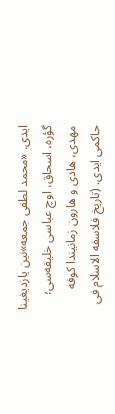ایدی. «محمد لطفى جمعه»نین یازدیغینا گؤره، اسحاق، اوچ عباسی خلیفه‌سی؛ مهدى، هادى و هارون زمانیندا کوفه حاکمی ایدی. (تاریخ فلاسفه الاسلام فى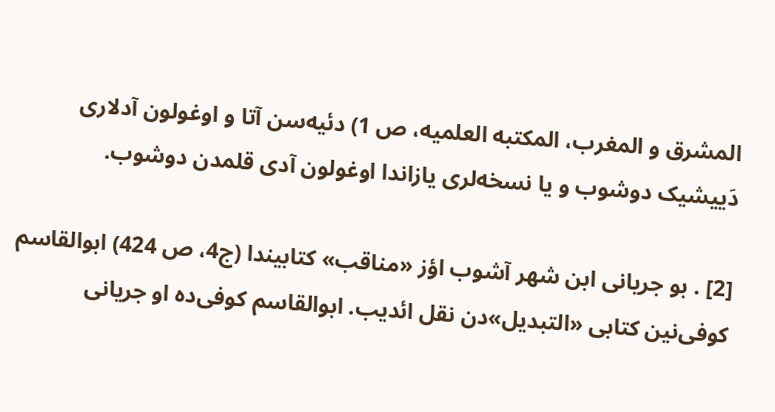المشرق و المغرب، المکتبه العلمیه، ص 1) دئیه‌سن آتا و اوغولون آدلاری دَییشیک دوشوب و یا نسخه‌لری یازاندا اوغولون آدی قلمدن دوشوب.

[2] . بو جریانی ابن شهر آشوب اؤز «مناقب» کتابیندا (ج4، ص 424) ابوالقاسم کوفى‌نین کتابی «التبدیل»دن نقل ائدیب. ابوالقاسم کوفی‌ده او جریانی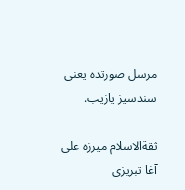مرسل صورتده یعنی سندسیز یازیب.

ثقةالاسلام میرزه علی آغا تبریزی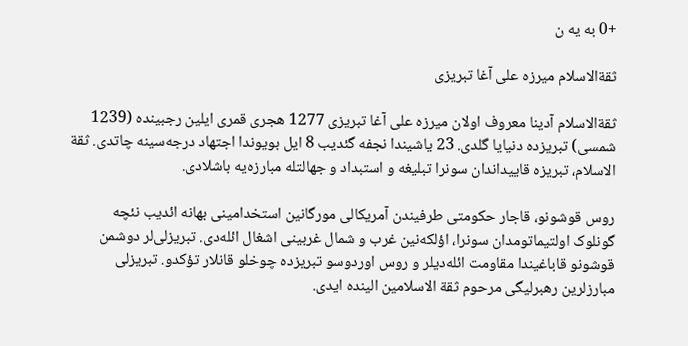+0 به یه ن

ثقةالاسلام میرزه علی آغا تبریزی

ثقةالاسلام آدینا معروف اولان میرزه علی آغا تبریزی 1277 هجری قمری ایلین رجبینده (1239 شمسی) تبریزده دنیایا گلدی. 23 یاشیندا نجفه گئدیب 8 ایل بویوندا اجتهاد درجه‌سینه چاتدی. ثقة الاسلام، تبریزه قاییداندان سونرا تبلیغه و استبداد و جهالتله مبارزه‌یه باشلادی.

روس قوشونو، قاجار حکومتی طرفیندن آمریکالی مورگانین استخدامینی بهانه ائدیب نئچه گونلوک اولتیماتومدان سونرا، اؤلکه‌نین غرب و شمال غربینی اشغال ائله‌دی. تبریزلی‌لر دوشمن قوشونو قاباغیندا مقاومت ائله‌دیلر و روس اوردوسو تبریزده چوخلو قانلار تؤکدو. تبریزلی مبارزلرین رهبرلیگی مرحوم ثقة الاسلامین الینده ایدی.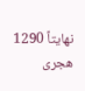نهایتاً 1290 هجری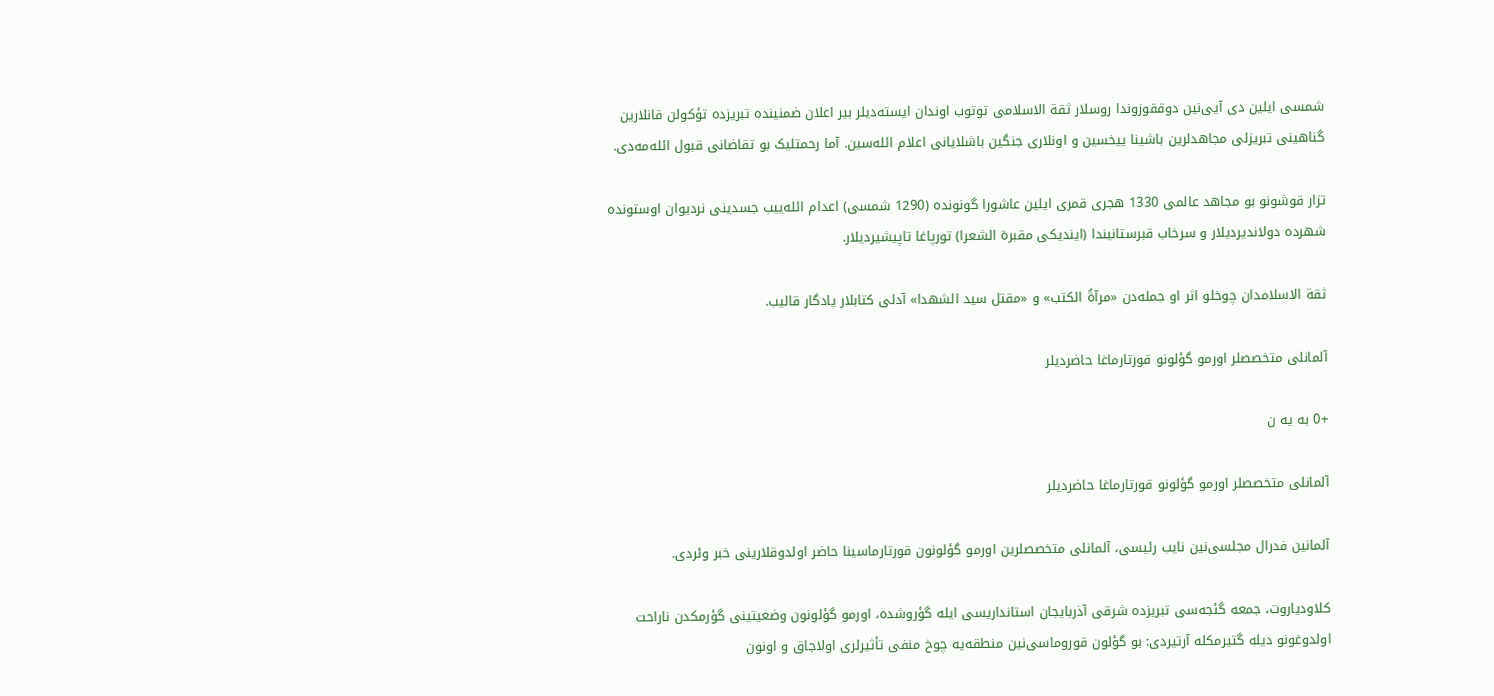شمسی ایلین دی آیی‌نین دوققوزوندا روسلار ثقة الاسلامی توتوب اوندان ایسته‌دیلر بیر اعلان ضمنینده تبریزده تؤکولن قانلارین گناهینی تبریزلی مجاهدلرین باشینا ییخسین و اونلاری جنگین باشلایانی اعلام ائله‌سین. آما رحمتلیک بو تقاضانی قبول ائله‌مه‌دی.

تزار قوشونو بو مجاهد عالمی 1330 هجری قمری ایلین عاشورا گونونده (1290 شمسی) اعدام ائله‌ییب جسدینی نردیوان اوستونده شهرده دولاندیردیلار و سرخاب قبرستانیندا (ایندیکی مقبرة الشعرا) تورپاغا تاپیشیردیلار.

ثقة الاسلامدان چوخلو اثر او جمله‌دن «مرآةُ الکتب» و «مقتل سید الشهدا» آدلی کتابلار یادگار قالیب.

آلمانلی متخصصلر اورمو گؤلونو قورتارماغا حاضردیلر

+0 به یه ن

آلمانلی متخصصلر اورمو گؤلونو قورتارماغا حاضردیلر

آلمانین فدرال مجلسی‌نین نایب رئیسی، آلمانلی متخصصلرین اورمو گؤلونون قورتارماسینا حاضر اولدوقلارینی خبر وئردی.

کلاودیاروت، جمعه گئجه‌سی تبریزده شرقی آذربایجان استانداریسی ایله گؤروشده، اورمو گؤلونون وضعیتینی گؤرمکدن ناراحت اولدوغونو دیله گتیرمکله آرتیردی: بو گؤلون قوروماسی‌نین منطقه‌یه چوخ منفی تأثیرلری اولاجاق و اونون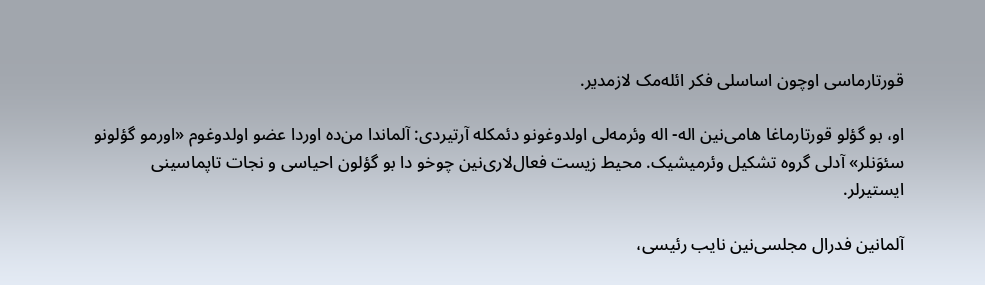قورتارماسی اوچون اساسلی فکر ائله‌مک لازمدیر.

او، بو گؤلو قورتارماغا هامی‌نین اله- اله وئرمه‌لی اولدوغونو دئمکله آرتیردی: آلماندا من‌ده اوردا عضو اولدوغوم «اورمو گؤلونو سئوَنلر» آدلی گروه تشکیل وئرمیشیک. محیط زیست فعال‌لاری‌نین چوخو دا بو گؤلون احیاسی و نجات تاپماسینی ایستیرلر.

آلمانین فدرال مجلسی‌نین نایب رئیسی،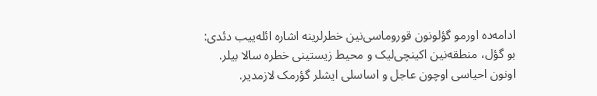ادامه‌ده اورمو گؤلونون قوروماسی‌نین خطرلرینه اشاره ائله‌ییب دئدی: بو گؤل، منطقه‌نین اکینچی‌لیک و محیط زیستینی خطره سالا بیلر. اونون احیاسی اوچون عاجل و اساسلی ایشلر گؤرمک لازمدیر.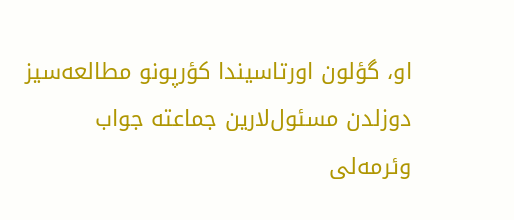او، گؤلون اورتاسیندا کؤرپونو مطالعه‌سیز دوزلدن مسئول‌لارین جماعته جواب وئرمه‌لی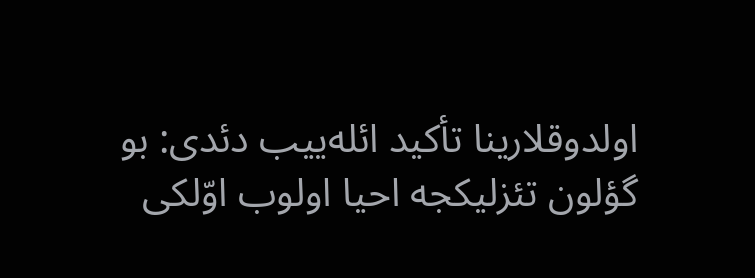اولدوقلارینا تأکید ائله‌ییب دئدی: بو گؤلون تئزلیکجه احیا اولوب اوّلکی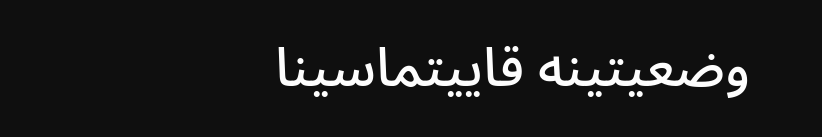وضعیتینه قاییتماسینا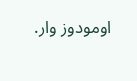اومودوز وار.